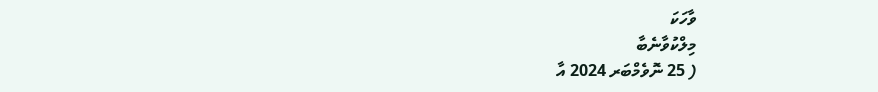ވާހަކަ
މިލްކުވާނެބާ
( 25 ނޮވެމްބަރ 2024 އާ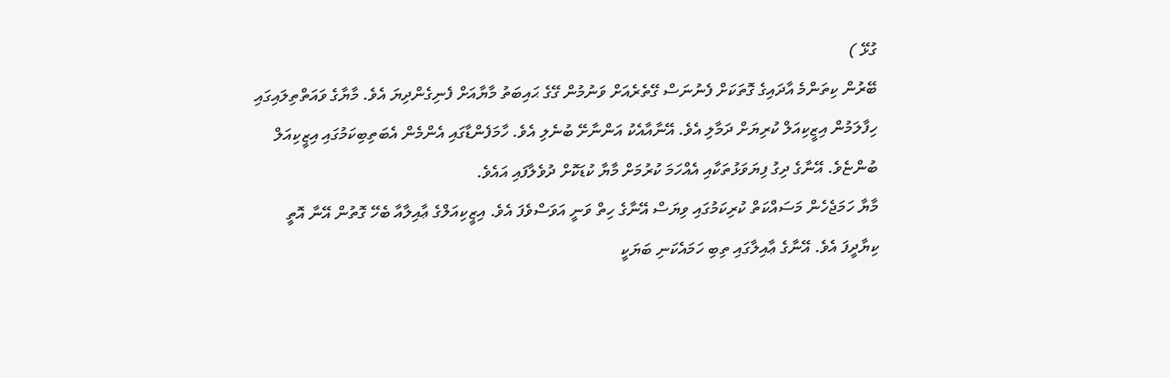ގުޅޭ )
ބޭރުން ކިތަންމެ އާދައިގެ ގޮތަކަށް ފެނުނަސް ގޭތެރެއަށް ވަނުމުން ގޭގެ ޙައިބަތު މާޔާއަށް ފެނިގެންދިޔަ އެވެ. މާޔާގެ ވައަތްތިލައިގައި ހިފާލަމުން އިޒީކިއަލް ކުރިޔަށް ދަމާލި އެވެ. އޭނާއާއެކު އަންނާށޭ ބުނެލި އެވެ. ހާމަފެންޑާގައި އެންމެން އެބަތިބިކަމުގައި އިޒީކިއަލް ބުންޏެވެ. އޭނާގެ ދިގު ފިޔަވަޅުތަކާއި އެއްހަމަ ކުރުމަށް މާޔާ ކުޑަކޮށް ދުވެލާފައި އައެވެ.
މާޔާ ހަމަޖެހެން މަސައްކަތް ކުރިކަމުގައި ވިޔަސް އޭނާގެ ހިތް ވަނީ އަވަސްވެފަ އެވެ. އިޒީކިއަލްގެ ޢާއިލާއާ ބެހޭ ގޮތުން އޭނާ އޮތީ ކިޔާދީފަ އެވެ. އޭނާގެ ޢާއިލާގައި ތިބި ހަމައެކަނި ބަޔަކީ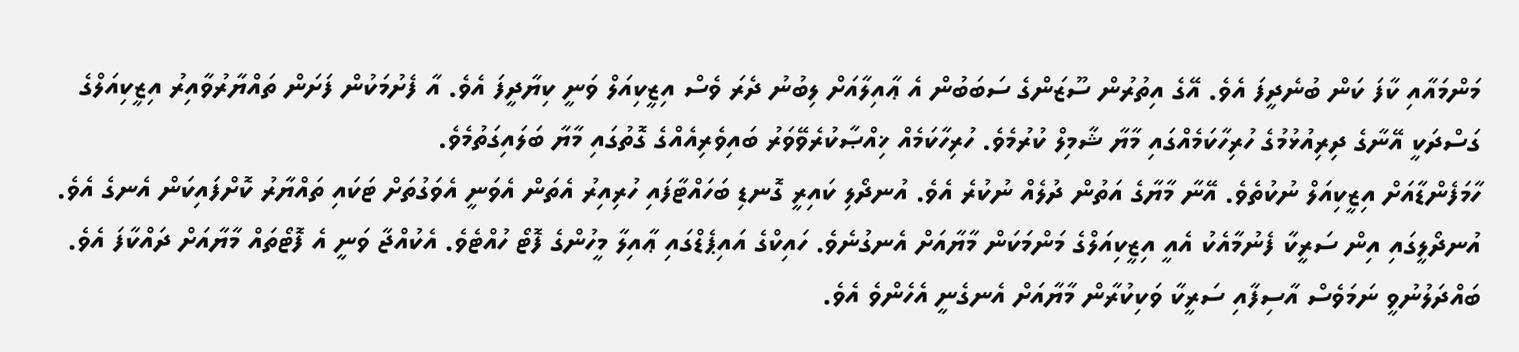މަންމައާއި ކާފަ ކަން ބުނެދީފަ އެވެ. އޭގެ އިތުރުން ސޫޒަންގެ ސަބަބުން އެ ޢާއިލާއަށް ލިބުނު ދެރަ ވެސް އިޒީކިއަލް ވަނީ ކިޔާދީފަ އެވެ. އާ ފެށުމަކުން ފަށަން ތައްޔާރުވާއިރު އިޒީކިއަލްގެ ގަސްދަކީ އޭނާގެ ދިރިއުޅުމުގެ ހުރިހާކަމެއްގައި މާޔާ ޝާމިލް ކުރުމެވެ. ހުރިހާކަމެއް ޚިއްޞާކުރެވޭވަރު ބައިވެރިއެއްގެ ގޮތުގައި މާޔާ ބަލައިގަތުމެވެ.
ހާމަފެންޑާއަށް އިޒީކިއަލް ނުކުތެވެ. އޭނާ މާޔާގެ އަތުން ދުލެއް ނުކުރެ އެވެ. އުނދޯލި ކައިރީ ގޮނޑި ބަހައްޓާފައި ހުރިއިރު އެތަން އެވަނީ އެވަގުތަށް ޓަކައި ތައްޔާރު ކޮށްފައިކަން އެނގެ އެވެ. އުނދޯލީގައި އިން ސަރީކާ ފެނުމާއެކު އެއީ އިޒީކިއަލްގެ މަންމަކަން މާޔާއަށް އެނގުނެވެ. ހައިކްގެ އައިޕެޑްގައި ޢާއިލާ މީހުންގެ ފޮޓޯ ހުއްޓެވެ. އެކުއްޖާ ވަނީ އެ ފޮޓޯތައް މާޔާއަށް ދައްކާފަ އެވެ. ބައްދަލުނުވީ ނަމަވެސް އާސިފާއި ސަރީކާ ވަކިކުރާން މާޔާއަށް އެނގެނީ އެހެންވެ އެވެ.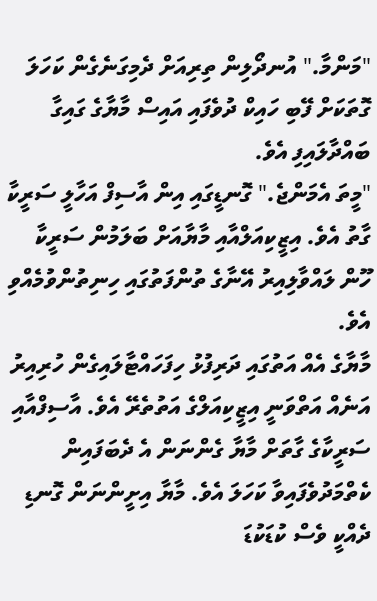"މަންމާ." އުނދޯލިން ތިރިއަށް ދެމިގަނެގެން ކަހަލަ ގޮތަކަށް ފޭބި ހައިކް ދުވެފައި އައިސް މާޔާގެ ގައިގާ ބައްދާލައިފި އެވެ.
"މީތަ އެމަންޖެ." ގޮނޑީގައި އިން އާސިފް އަހާލީ ސަރީކާ ގާތު އެވެ. އިޒީކިއަލްއާއި މާޔާއަށް ބަލަމުން ސަރީކާ ހޫން ލައްވާލިއިރު އޭނާގެ ތުންފަތުގައި ހިނިތުންވުމެއްވި އެވެ.
މާޔާގެ އެއް އަތުގައި ދަރިފުޅު ހިފަހައްޓާލައިގެން ހުރިއިރު އަނެއް އަތްވަނީ އިޒީކިއަލްގެ އަތުތެރޭ އެވެ. އާސިފްއާއި ސަރީކާގެ ގާތަށް މާޔާ ގެންނަން އެ ދެބަފައިން ކެތްމަދުވެފައިވާ ކަހަލަ އެވެ. މާޔާ އިށީންނަން ގޮނޑި ދެއްކީ ވެސް ކުޑަކުޑަ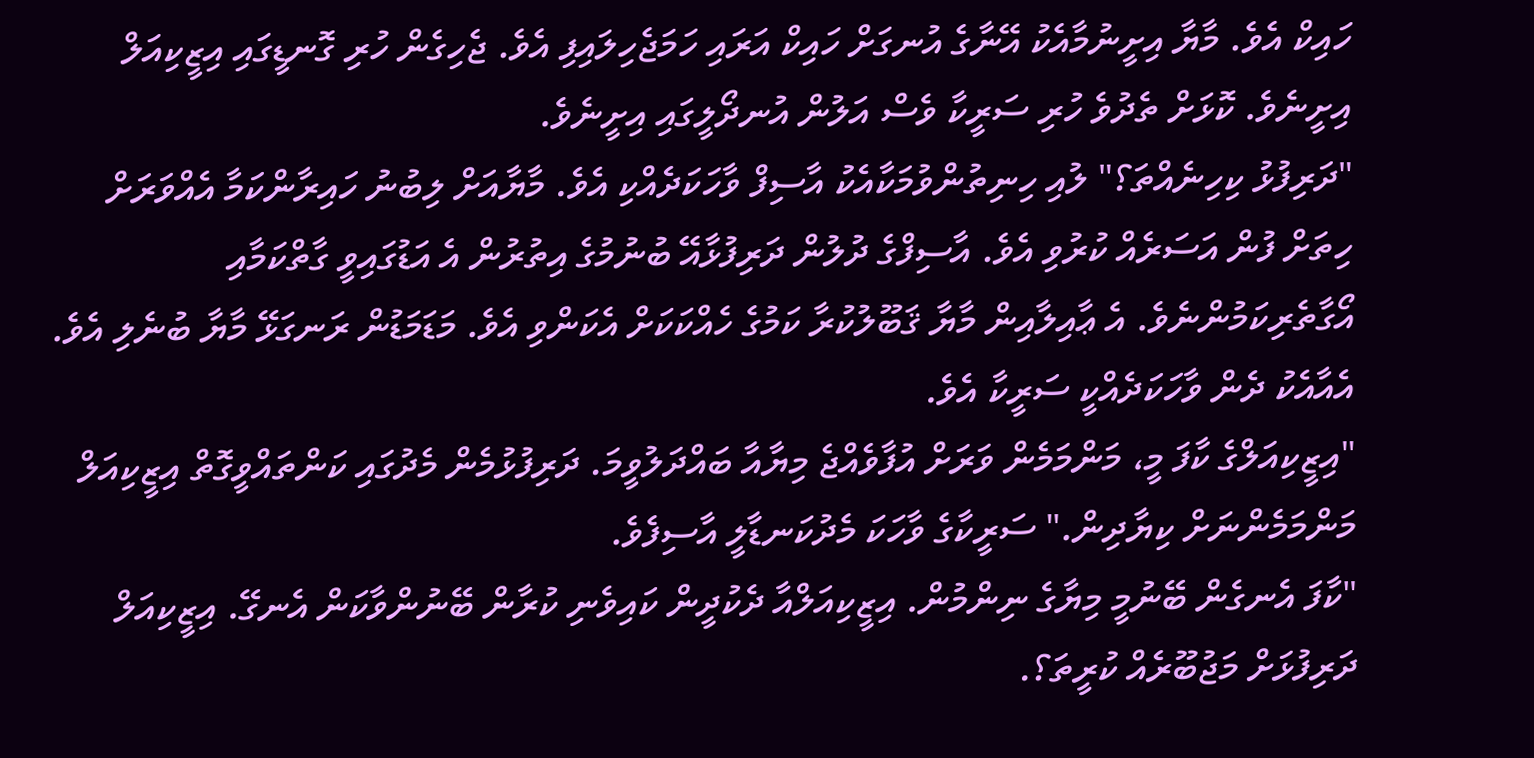ހައިކް އެވެ. މާޔާ އިށީނުމާއެކު އޭނާގެ އުނގަށް ހައިކް އަރައި ހަމަޖެހިލައިފި އެވެ. ޖެހިގެން ހުރި ގޮނޑީގައި އިޒީކިއަލް އިށީނެވެ. ކޮޅަށް ތެދުވެ ހުރި ސަރީކާ ވެސް އަލުން އުނދޯލީގައި އިށީނެވެ.
"ދަރިފުޅު ކިހިނެއްތަ؟" ލުއި ހިނިތުންވުމަކާއެކު އާސިފް ވާހަކަދެއްކި އެވެ. މާޔާއަށް ލިބުނު ހައިރާންކަމާ އެއްވަރަށް ހިތަށް ފުން އަސަރެއް ކުރުވި އެވެ. އާސިފްގެ ދުލުން ދަރިފުޅާއޭ ބުނުމުގެ އިތުރުން އެ އަޑުގައިވީ ގާތްކަމާއި އޯގާތެރިކަމުންނެވެ. އެ ޢާއިލާއިން މާޔާ ޤަބޫލުކުރާ ކަމުގެ ހެއްކަކަށް އެކަންވި އެވެ. މަޑަމަޑުން ރަނގަޅޭ މާޔާ ބުނެލި އެވެ. އެއާއެކު ދެން ވާހަކަދެއްކީ ސަރީކާ އެވެ.
"އިޒީކިއަލްގެ ކާފަ މީ، މަންމަމެން ވަރަށް އުފާވެއްޖެ މިޔާއާ ބައްދަލުވީމަ. ދަރިފުޅުމެން މެދުގައި ކަންތައްވީގޮތް އިޒީކިއަލް މަންމަމެންނަށް ކިޔާދިން." ސަރީކާގެ ވާހަކަ މެދުކަނޑާލީ އާސިފެވެ.
"ކާފަ އެނގެން ބޭނުމީ މިޔާގެ ނިންމުން. އިޒީކިއަލްއާ ދެކުދީން ކައިވެނި ކުރާން ބޭނުންވާކަން އެނގޭ. އިޒީކިއަލް ދަރިފުޅަށް މަޖުބޫރެއް ކުރީތަ؟.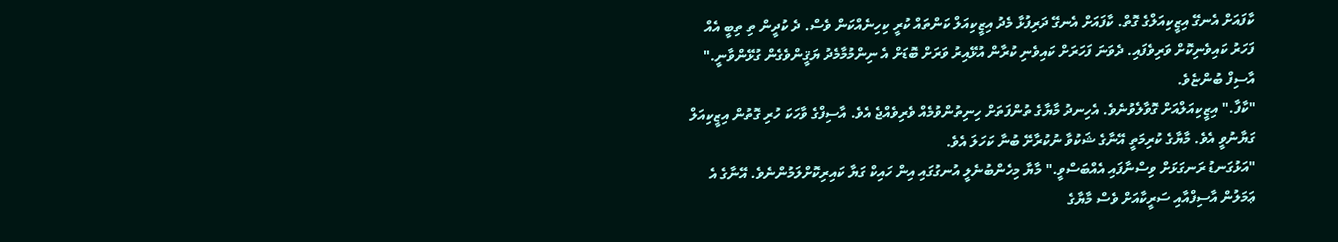ކާފައަށް އެނގޭ އިޒީކިއަލްގެ ގޮތް. ކާފައަށް އެނގޭ ދަރިފުޅާ މެދު އިޒީކިއަލް ކަންތައް ކުރީ ކިހިނެއްކަން ވެސް. ދެ ކުދީން ތި ތިބީ އެއް ފަހަރު ކައިވެނިކޮށް ވަރިވެފައި. ދެވަނަ ފަހަރަށް ކައިވެނި ކުރާން އުޅޭއިރު ވަރަށް ބޮޑަށް އެ ނިންމުމާމެދު ޔަޤީންވެގެން ގުޅޭންވާނީ." އާސިފް ބުންޏެވެ.
"ކާފާ." އިޒީކިއަލްއަށް ގޮވާލެވުނެވެ. އެހިނދު މާޔާގެ ތުންފަތަށް ހިނިތުންވުމެއް ވެރިވެއްޖެ އެވެ. އާސިފްގެ ވާހަކަ ހުރި ގޮތުން އިޒީކިއަލް ގަޔާނުވީ އެވެ. މާޔާގެ ކުރިމަތީ އޭނާގެ ޝަކުވާ ނުކުރާށޭ ބުނާ ކަހަލަ އެވެ.
"އަޅުގަނޑު ރަނގަޅަށް ވިސްނާފައި އެއްބަސްވީ." މާޔާ މިހެންބުނެލީ އުނގުގައި އިން ހައިކް ގަޔާ ކައިރިކޮށްލަމުންނެވެ. އޭނާގެ އެ ޢަމަލުން އާސިފްއާއި ސަރީކާއަށް ވެސް މާޔާގެ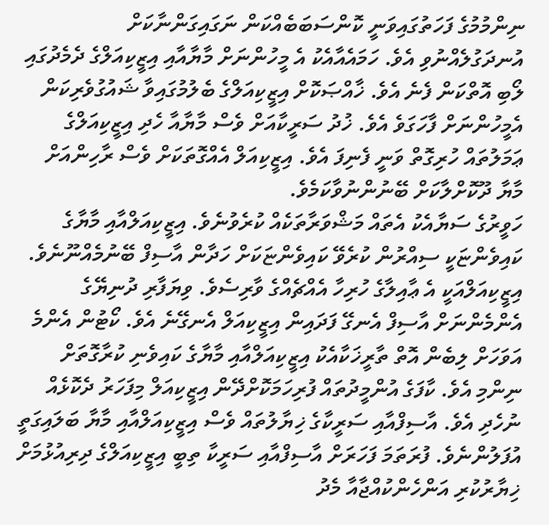ނިންމުމުގެ ފަހަތުގައިވަނީ ކޮންސަބަބެއްކަން ނަގައިގަންނާކަށް އުނދަގުލެއްނުވި އެވެ. ހަމައެއާއެކު އެ މީހުންނަށް މާޔާއާއި އިޒީކިއަލްގެ ދެމެދުގައި ލޯބި އޮތްކަން ފެނެ އެވެ. ޚާއްޞަކޮށް އިޒީކިއަލްގެ ބެލުމުގައިވާ ޝައުގުވެރިކަން އެމީހުންނަށް ފާހަގަވެ އެވެ. ޚުދު ސަރީކާއަށް ވެސް މާޔާއާ ހެދި އިޒީކިއަލްގެ ޢަމަލުތައް ހުރިގޮތް ވަނީ ފެނިފަ އެވެ. އިޒީކިއަލް އެއްގޮތަކަށް ވެސް ރާހިންއަށް މާޔާ ދޫކޮށްލާކަށް ބޭނުންނުވާކަމެވެ.
ހަވީރުގެ ސަޔާއެކު އެތައް މަޝްވަރާތަކެއް ކުރެވުނެވެ. އިޒީކިއަލްއާއި މާޔާގެ ކައިވެންޏަކީ ސިއްރުން ކުރެވޭ ކައިވެންޏަކަށް ހަދާން އާސިފް ބޭނުމެއްނޫނެވެ. އިޒީކިއަލްއަކީ އެ ޢާއިލާގެ ހުރިހާ އެއްޗެއްގެ ވާރިސެވެ. ވިޔަފާރި ދުނިޔޭގެ އެންމެންނަށް އާސިފް އެނގޭ ފަދައިން އިޒީކިއަލް އެނގޭނެ އެވެ. ކޯޓުން އެންމެ އަވަހަށް ލިބެން އޮތް ތާރީޚަކާއެކު އިޒީކިއަލްއާއި މާޔާގެ ކައިވެނި ކުރާގޮތަށް ނިންމި އެވެ. ކާފަގެ އުންމީދުތައް ފުރިހަމަކޮށްދޭން އިޒީކިއަލް މިފަހަރު ދެކޮޅެއް ނުހެދި އެވެ. އާސިފްއާއި ސަރީކާގެ ޚިޔާލުތައް ވެސް އިޒީކިއަލްއާއި މާޔާ ބަލައިގަތީ އުފަލުންނެވެ. ފުރަތަމަ ފަހަރަށް އާސިފްއާއި ސަރީކާ ތިބީ އިޒީކިއަލްގެ ދިރިއުޅުމަށް ޚިޔާރުކުރި އަންހެންކުއްޖާއާ މެދު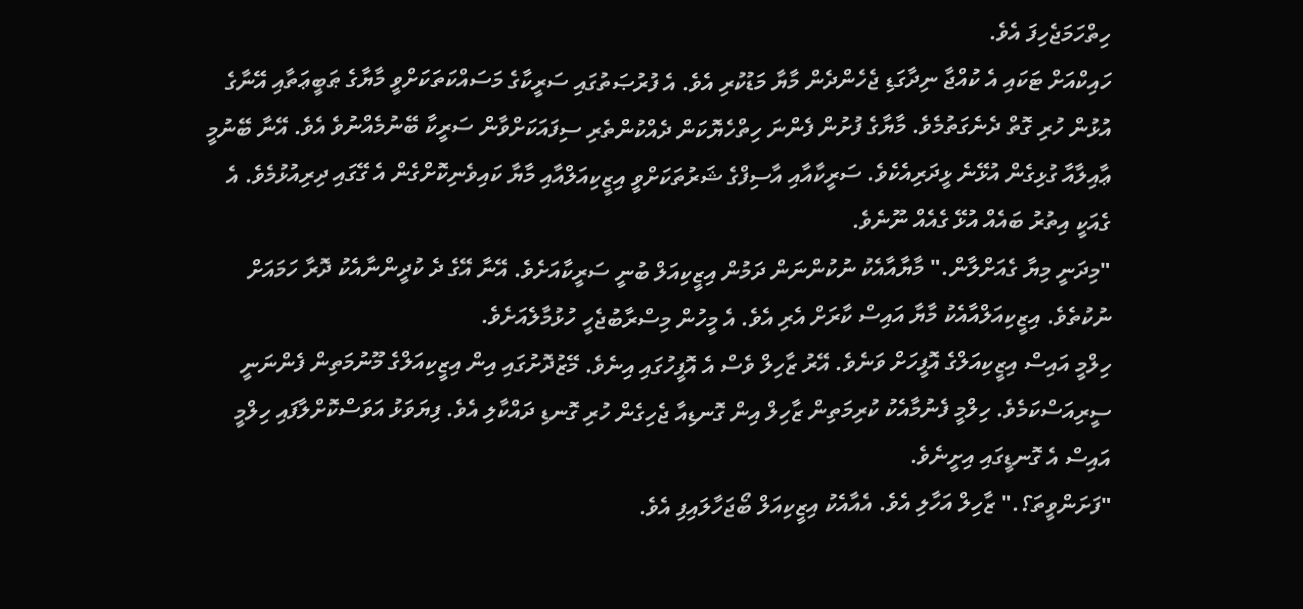ހިތްހަމަޖެހިފަ އެވެ.
ހައިކްއަށް ޓަކައި އެ ކުއްޖާ ނިދާގަޑި ޖެހެންދެން މާޔާ މަޑުކުރި އެވެ. އެ ފުރުޞަތުގައި ސަރީކާގެ މަސައްކަތަކަށްވީ މާޔާގެ ޠަބީޢަތާއި އޭނާގެ އުޅުން ހުރި ގޮތް ދެނެގަތުމެވެ. މާޔާގެ ފުށުން ފެންނަ ހިތްހެޔޮކަން ދެއްކުންތެރި ސިފައަކަށްވާން ސަރީކާ ބޭނުމެއްނުވެ އެވެ. އޭނާ ބޭނުމީ ޢާއިލާއާ ގުޅިގެން އުޅޭނެ ޅީދަރިއެކެވެ. ސަރީކާއާއި އާސިފްގެ ޝަރުތަކަށްވީ އިޒީކިއަލްއާއި މާޔާ ކައިވެނިކޮށްގެން އެ ގޭގައި ދިރިއުޅުމެވެ. އެ ގެއަކީ އިތުރު ބައެއް އުޅޭ ގެއެއް ނޫނެވެ.
"މިދަނީ މިޔާ ގެއަށްލާން." މާޔާއާއެކު ނުކުންނަން ދަމުން އިޒީކިއަލް ބުނީ ސަރީކާއަށެވެ. އޭނާ އޭގެ ދެ ކުދީންނާއެކު ދޮރާ ހަމައަށް ނުކުތެވެ. އިޒީކިއަލްއާއެކު މާޔާ އައިސް ކާރަށް އެރި އެވެ. އެ މީހުން މިސްރާބުޖެހީ ހުޅުމާލެއަށެވެ.
ހިލްމީ އައިސް އިޒީކިއަލްގެ އޮފީހަށް ވަނެވެ. އޭރު ޒާހިލް ވެސް އެ އޮފީހުގައި އިނެވެ. މޭޒުދޮށުގައި އިން އިޒީކިއަލްގެ މޫނުމަތިން ފެންނަނީ ސީރިއަސްކަމެވެ. ހިލްމީ ފެނުމާއެކު ކުރިމަތިން ޒާހިލް އިން ގޮނޑިއާ ޖެހިގެން ހުރި ގޮނޑި ދައްކާލި އެވެ. ފިޔަވަޅު އަވަސްކޮށްލާފައި ހިލްމީ އައިސް އެ ގޮނޑީގައި އިށީނެވެ.
"ފަށަންވީތަ؟." ޒާހިލް އަހާލި އެވެ. އެއާއެކު އިޒީކިއަލް ބޯޖަހާލައިފި އެވެ.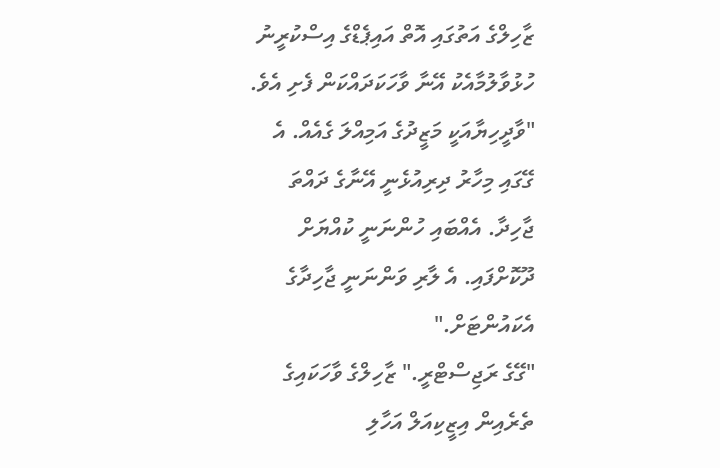ޒާހިލްގެ އަތުގައި އޮތް އައިޕެޑްގެ އިސްކުރީނު ހުޅުވާލުމާއެކު އޭނާ ވާހަކަދައްކަން ފެށި އެވެ.
"ވާދީހިޔާއަކީ މަޒީދުގެ އަމިއްލަ ގެއެއް. އެ ގޭގައި މިހާރު ދިރިއުޅެނީ އޭނާގެ ދައްތަ ޖާހިދާ. އެއްބައި ހުންނަނީ ކުއްޔަށް ދޫކޮށްފައި. އެ ލާރި ވަންނަނީ ޖާހިދާގެ އެކައުންޓަށް."
"ގޭގެ ރަޖިސްޓްރީ." ޒާހިލްގެ ވާހަކައިގެ ތެރެއިން އިޒީކިއަލް އަހާލި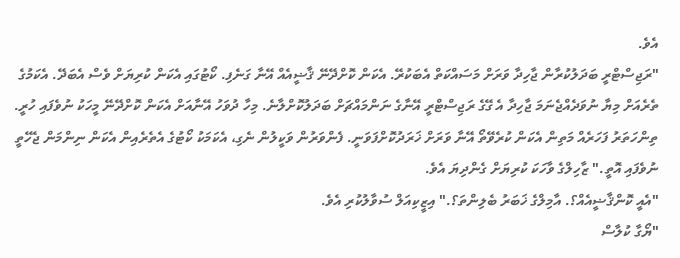އެވެ.
"ރަޖިސްޓްރީ ބަދަލުކުރާން ޖާހިދާ ވަރަށް މަސައްކަތް އެބަކުރޭ. އެކަން ކޮށްދޭނޭ ޤާޟީއެއް އޭނާ ގަނެފި. ކޯޓުގައި އެކަން ކުރިޔަށް ވެސް އެބަދޭ. އެކަމުގެ ތެރެއަށް މިޔާ ނުވަދެއްޖެނަމަ ޖާހިދާ އެ ގޭގެ ރަޖިސްޓްރީ އޭނާގެ ނަންމައްޗަށް ބަދަލުކޮށްލާނެ. މިހާ ދުވަހު އޭނާއަށް އެކަން ކޮށްދޭނޭ މީހަކު ނުވެފައި ހުރީ. ތިންހަތަރު ފަހަރެއް މަތިން އެކަން ކުރެވޭތޯ އޭނާ ވަރަށް ޚަރަދުކޮށްފަވަނީ. ފެންވަރުން ވަކީލުން ނެގި، އެކަމަކު ކޯޓުގެ އެތެރެއިން އެކަން ނިންމަން ޖެހޭތީ ނުވެފައި އޮތީ." ޒާހިލްގެ ވާހަކަ ކުރިޔަށް ގެންދިޔަ އެވެ.
"އެއީ ކޮންޤާޟީއެއް؟. އާމިލްގެ ޚަބަރު ބެލިންތަ؟." އިޒީކިއަލް ސުވާލުކުރި އެވެ.
"ޔޯގާ ކުލާސް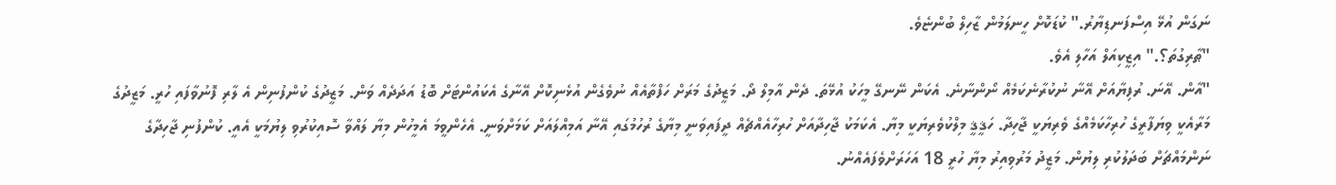ނަގަން އުޅޭ އިސްފަނޑިޔާރު." ކުޑަކޮށް ހީނލަމުން ޒާހިލް ބުންޏެވެ.
"ޠާރިގުތަ؟." އިޒީކިއަލް އަހާލި އެވެ.
"އާން. އޭނަ. ރުފިޔާއަށް އޭނާ ނުކުރާނެކަމެއް ނޯންނާނެ. އެކަން ނޭނގޭ މީހަކު އުޅޭތަ. ދެން އާމިލް ދޯ. މަޒީދުގެ މަރަށް ހަފްތާއެއް ނުވެގެން އުޅެނިކޮށް އޭނާގެ އެކައުންޓަށް ބޮޑު އަދަދެއް ވަން. މަޒީދުގެ ކުންފުނިން އެ ލާރި ފޮނުވާފައި ހުރީ. މަޒީދުގެ މަރާއެކީ ވިޔަފާރީގެ ހުރިހާކަމެއްގެ ވެރިޔަކީ ޖާހިދާ. ހަޤީޤީ މިލްކުވެރިޔަކީ މިޔާ. އެކަމަކު ޖާހިދާއަށް ހުރިހާއެއްޗެއް ދީފައިވަނީ މިޔާގެ ރުހުމުގައި އޭނާ އަމިއްލައަށް ކަމަށްވަނީ. އެހެންވީމަ އެމީހުން މިޔާ ލައްވާ ސޮއިކުރުވި ލިޔުމަކީ އެއީ. ކުންފުނި ޖާހިދާގެ ނަންމައްޗަށް ބަދަލުކުރި ލިޔުން. މަޒީދު މަރުވިއިރު މިޔާ ހުރީ 18 އަހަރަށްވެފައެއްނު.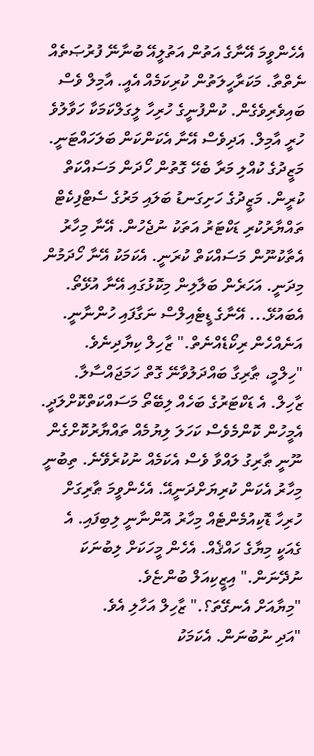އެހެންވީމަ އޭނާގެ އަތުން އަތުލީއޭ ބުނާނޭ ފުރުޞަތެއް ނެތްތާ. މަކަރާހީލަތުން ކުރިކަމެއް އެއީ. އާމިލް ވެސް ބައިވެރިވެގެން. ކުންފުނީގެ ހުރިހާ ލީގަލްކަމަކާ ހަވާލުވެ ހުރީ އާމިލް. އަދިވެސް އޭނާ އެކަންކަން ބަލަހައްޓަނީ. މަޒީދުގެ ކުއްލި މަރާ ބެހޭ ގޮތުން ހޯދަން މަސައްކަތް ކުރީން. މަޒީދުގެ ހަށިގަނޑު ބަލައި މަރުގެ ސެޓްފިކެޓް ތައްޔާރުކުރި ޑަކްޓަރު އަތަކު ނުޖެހުން. އޭނާ މިހާރު އެތާކުނޫން މަސައްކަތް ކުރަނީ. އެކަމަކު އޭނާ ހޯދަމުން މިދަނީ. އަހަރެން ބަލާލިން މިކޮޅުގައި އޭނާ އުޅޭތޯ. އެބައުޅޭ... އޭނާގެ ޑީޓެއިލްސް ނަގާފައި ހުންނާނީ. އަނެއްހެން ރިކޯޑެއްނެތް." ޒާހިލް ކިޔާދިނެވެ.
"ހިލްމީ، ޠާރިގާ ބައްދަލުވާނޭ ގޮތް ހަމަޖައްސާލާ. ޒާހިލް. އެ ޑަކްޓަރުގެ ބަހެއް ލިބޭތޯ މަސައްކަތްކޮށްލަދީ. އެމީހުން ކޮންމެވެސް ކަހަލަ ލިޔުމެއް ތައްޔާރުކޮށްގެން ނޫނީ ޠާރިގު ލައްވާ ވެސް އެކަމެއް ނުކުރެވޭނެ. ތިބުނީ މިހާރު އެކަން ކުރިޔަށްދަނީއޭ. އެހެންވީމަ ޠާރިގަށް ހުރިހާ ޑޮކިއުމެންޓެއް މިހާރު އޮންނާނީ ލިބިފައި. އެ ގެއަކީ މިޔާގެ ހައްޤެއް. އެހެން މީހަކަށް ލިބުނަކަ ނުދޭނަން." އިޒީކިއަލް ބުންޏެވެ.
"މިޔާއަށް އެނގޭތަ؟." ޒާހިލް އަހާލި އެވެ.
"އަދި ނުބުނަން. އެކަމަކު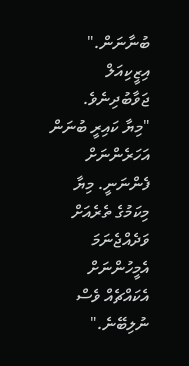ބުނާނަން." އިޒީކިއަލް ޖަވާބުދިނެވެ.
"މިޔާ ކައިރީ ބުނަން އަހަރެންނަށް ފެންނަނީ. މިޔާ މިކަމުގެ ތެރެއަށް ވަދެއްޖެނަމަ އެމީހުންނަށް އެކައްޗެއް ވެސް ނުލިބޭނެ."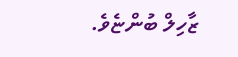ޒާހިލް ބުންޏެވެ.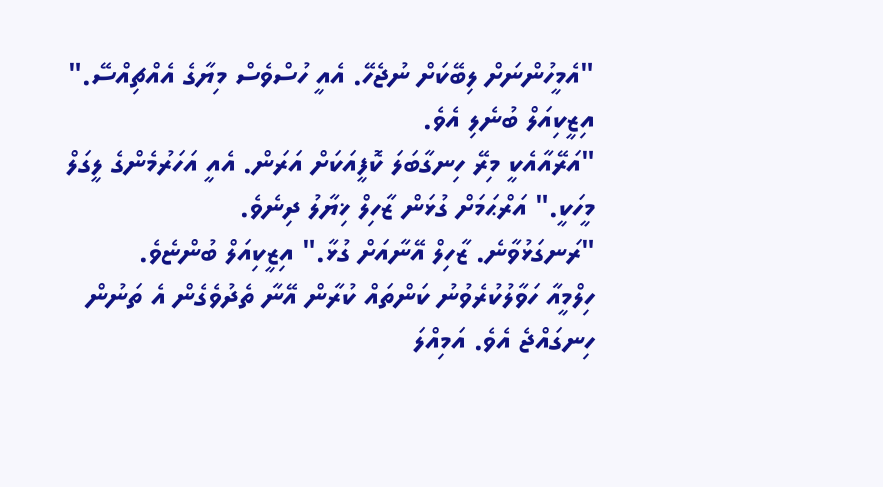"އެމީހުންނަށް ލިބޭކަށް ނުޖެހޭ. އެއީ ހުސްވެސް މިޔާގެ އެއްޗިއްސޭ." އިޒީކިއަލް ބުނެލި އެވެ.
"އަރޭއާއެކީ މިރޭ ހިނގާބަލަ ކޮފީއަކަށް އަރަން. އެއީ އަހަރުމެންގެ ލީގަލް މީހަކީ." އަރްޙަމަށް ގުޅަން ޒާހިލް ޚިޔާލު ދިނެވެ.
"ރަނގަޅުވާނެ. ޒާހިލް އޭނާއަށް ގުޅާ." އިޒީކިއަލް ބުންޏެވެ.
ހިލްމީއާ ހަވާލުކުރެވުނު ކަންތައް ކުރާން އޭނާ ތެދުވެގެން އެ ތަނުން ހިނގައްޖެ އެވެ. އަމިއްލަ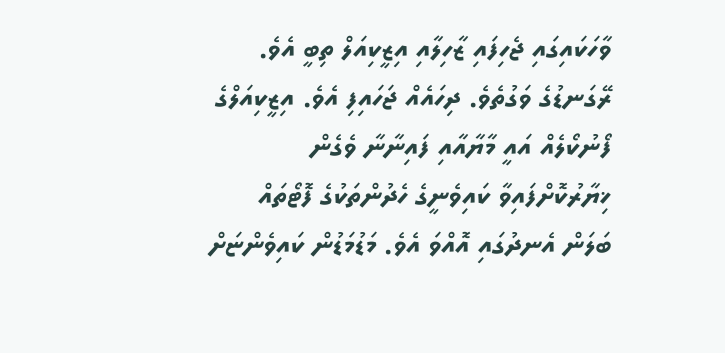ވާހަކައިގައި ޖެހިފައި ޒާހިލާއި އިޒީކިއަލް ތިބީ އެވެ.
ރޭގަނޑުގެ ވަގުތެވެ. ދިހައެއް ޖަހައިފި އެވެ. އިޒީކިއަލްގެ ފޯނުކޯލެއް އައީ މާޔާއާއި ފައިނާނާ ވެގެން ޚިޔާރުކޮށްފައިވާ ކައިވެނީގެ ހެދުންތަކުގެ ފޮޓޯތައް ބަލަން އެނދުގައި އޮއްވަ އެވެ. މަޑުމަޑުން ކައިވެންޏަށް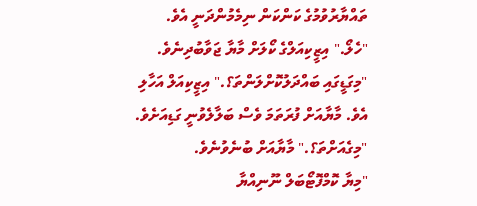ތައްޔާރުވުމުގެ ކަންކަން ނިމެމުންދަނީ އެވެ.
"ހެލޯ." އިޒީކިއަލްގެ ކޯލަށް މާޔާ ޖަވާބުދިނެވެ.
"މިގަޑީގައި ބައްދަލުކޮށްލަންތަ؟." އިޒީކިއަލް އަހާލި އެވެ. މާޔާއަށް ފުރަތަމަ ވެސް ބަލާލެވުނީ ގަޑިއަށެވެ.
"މިގެއަށްތަ؟." މާޔާއަށް ބުނެވުނެވެ.
"މިޔާ ކޮމްފޮޓޯބަލް ނޫނިއްޔާ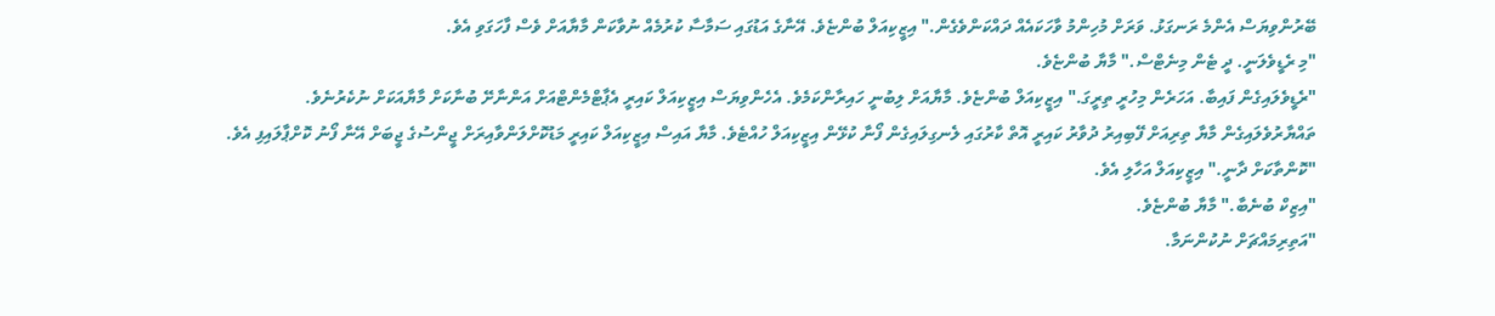ބޭރުންވިޔަސް އެންމެ ރަނގަޅު. ވަރަށް މުހިންމު ވާހަކައެއް ދައްކަންވެގެން." އިޒީކިއަލް ބުންޏެވެ. އޭނާގެ އަޑުގައި ސަމާސާ ކުރުމެއް ނުވާކަން މާޔާއަށް ވެސް ފާހަގަވި އެވެ.
"މި ރެޑީވެލަނީ. ދީ ޓެން މިނެޓްސް." މާޔާ ބުންޏެވެ.
"ރެޑީވެލައިގެން ފައިބާ. އަހަރެން މިހުރީ ތިރީގަ." އިޒީކިއަލް ބުންޏެވެ. މާޔާއަށް ލިބުނީ ހައިރާންކަމެވެ. އެހެންވިޔަސް އިޒީކިއަލް ކައިރީ އެޕާޓްމެންޓްއަށް އަންނާށޭ ބުނާކަށް މާޔާއަކަށް ނުކެރުނެވެ.
ތައްޔާރުވެލައިގެން މާޔާ ތިރިއަށް ފޭބިއިރު ދުވާރު ކައިރީ އޮތް ކާރުގައި ލެނގިލައިގެން ފޯނާ ކުޅޭން އިޒީކިއަލް ހުއްޓެވެ. މާޔާ އައިސް އިޒީކިއަލް ކައިރީ މަޑުކޮށްލަންވާއިރަށް ޖީންސުގެ ޖީބަށް އޭނާ ފޯނު ކޮށްޕާލައިފި އެވެ.
"ކޮންތާކަށް ދާނީ." އިޒީކިއަލް އަހާލި އެވެ.
"އިޒިކް ބުނެބާ." މާޔާ ބުންޏެވެ.
"އަތިރިމައްޗަށް ނުކުންނަމާ.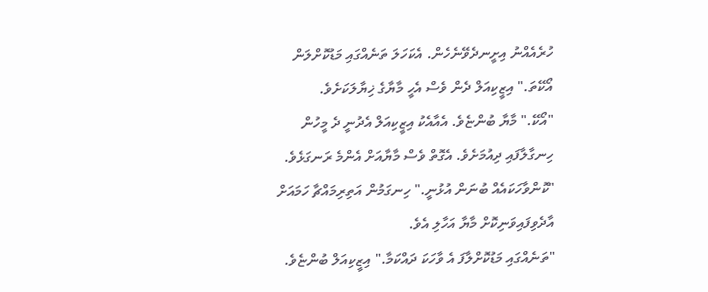ހުރެއެއްނު އިށީނދެވޭނެހެން. އެކަހަލަ ތަނެއްގައި މަޑުކޮށްލަން އޯކޭތަ." އިޒީކިއަލް ދެން ވެސް އެހީ މާޔާގެ ޚިޔާލަކަށެވެ.
"އޯކޭ." މާޔާ ބުންޏެވެ. އެއާއެކު އިޒީކިއަލް އެދުނީ ދެ މީހުން ހިނގާލާފައި ދިއުމަށެވެ. އެގޮތް ވެސް މާޔާއަށް އެންމެ ރަނގަޅެވެ.
"ކޮންވާހަކައެއް ބުނަން އުޅުނީ." ހިނގަމުން އަތިރިމައްޗާ ހަމައަށް އާދެވިފައިވަނިކޮށް މާޔާ އަހާލި އެވެ.
"ތަނެއްގައި މަޑުކޮށްލާފަ އެ ވާހަކަ ދައްކަމާ." އިޒީކިއަލް ބުންޏެވެ.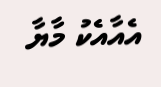އެއާއެކު މާޔާ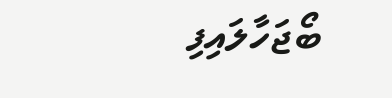ބޯޖަހާލައިފި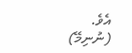އެވެ.
(ނުނިމޭ)